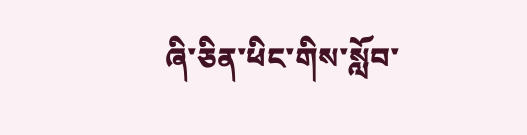ཞི་ཅིན་ཕིང་གིས་སློབ་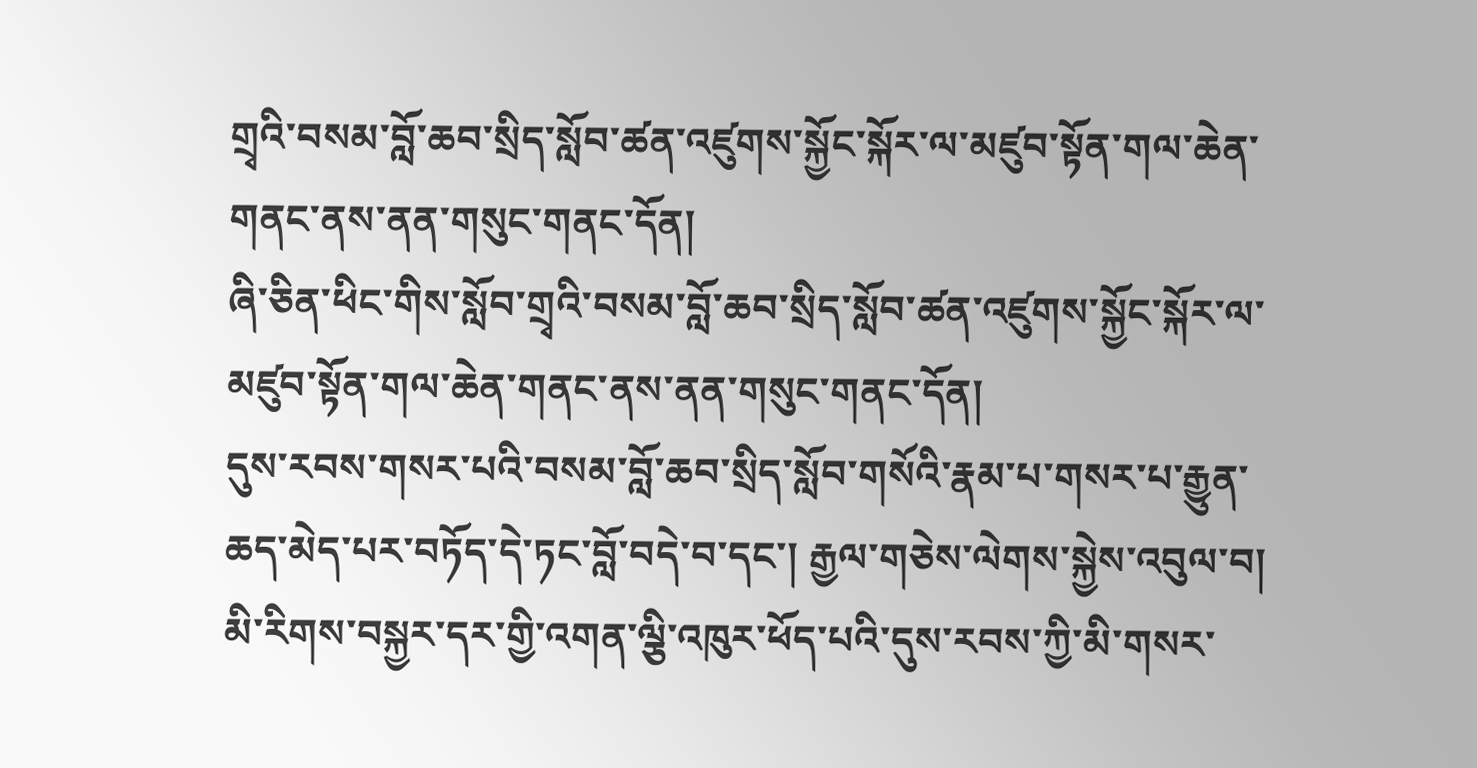གྲྭའི་བསམ་བློ་ཆབ་སྲིད་སློབ་ཚན་འཛུགས་སྐྱོང་སྐོར་ལ་མཛུབ་སྟོན་གལ་ཆེན་གནང་ནས་ནན་གསུང་གནང་དོན།
ཞི་ཅིན་ཕིང་གིས་སློབ་གྲྭའི་བསམ་བློ་ཆབ་སྲིད་སློབ་ཚན་འཛུགས་སྐྱོང་སྐོར་ལ་མཛུབ་སྟོན་གལ་ཆེན་གནང་ནས་ནན་གསུང་གནང་དོན།
དུས་རབས་གསར་པའི་བསམ་བློ་ཆབ་སྲིད་སློབ་གསོའི་རྣམ་པ་གསར་པ་རྒྱུན་ཆད་མེད་པར་བཏོད་དེ་ཏང་བློ་བདེ་བ་དང་། རྒྱལ་གཅེས་ལེགས་སྐྱེས་འབུལ་བ། མི་རིགས་བསྐྱར་དར་གྱི་འགན་ལྕི་འཁུར་ཕོད་པའི་དུས་རབས་ཀྱི་མི་གསར་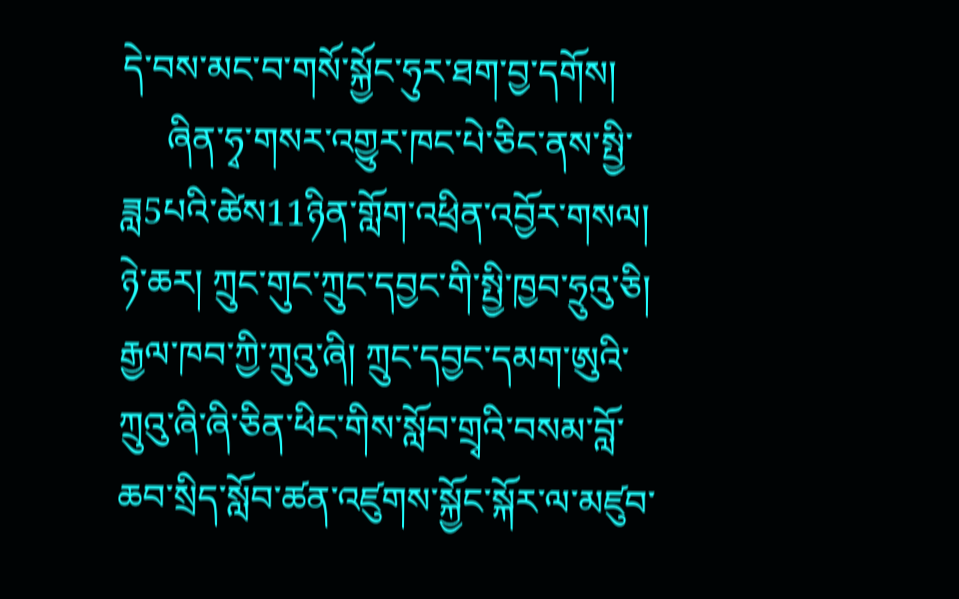དེ་བས་མང་བ་གསོ་སྐྱོང་ཧུར་ཐག་བྱ་དགོས།
     ཞིན་ཧྭ་གསར་འགྱུར་ཁང་པེ་ཅིང་ནས་སྤྱི་ཟླ5པའི་ཚེས11ཉིན་གློག་འཕྲིན་འབྱོར་གསལ། ཉེ་ཆར། ཀྲུང་གུང་ཀྲུང་དབྱང་གི་སྤྱི་ཁྱབ་ཧྲུའུ་ཅི། རྒྱལ་ཁབ་ཀྱི་ཀྲུའུ་ཞི། ཀྲུང་དབྱང་དམག་ཨུའི་ཀྲུའུ་ཞི་ཞི་ཅིན་ཕིང་གིས་སློབ་གྲྭའི་བསམ་བློ་ཆབ་སྲིད་སློབ་ཚན་འཛུགས་སྐྱོང་སྐོར་ལ་མཛུབ་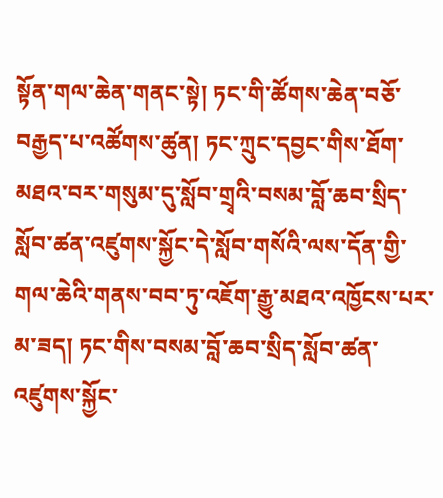སྟོན་གལ་ཆེན་གནང་སྟེ། ཏང་གི་ཚོགས་ཆེན་བཅོ་བརྒྱད་པ་འཚོགས་ཚུན། ཏང་ཀྲུང་དབྱང་གིས་ཐོག་མཐའ་བར་གསུམ་དུ་སློབ་གྲྭའི་བསམ་བློ་ཆབ་སྲིད་སློབ་ཚན་འཛུགས་སྐྱོང་དེ་སློབ་གསོའི་ལས་དོན་གྱི་གལ་ཆེའི་གནས་བབ་ཏུ་འཇོག་རྒྱུ་མཐའ་འཁྱོངས་པར་མ་ཟད། ཏང་གིས་བསམ་བློ་ཆབ་སྲིད་སློབ་ཚན་འཛུགས་སྐྱོང་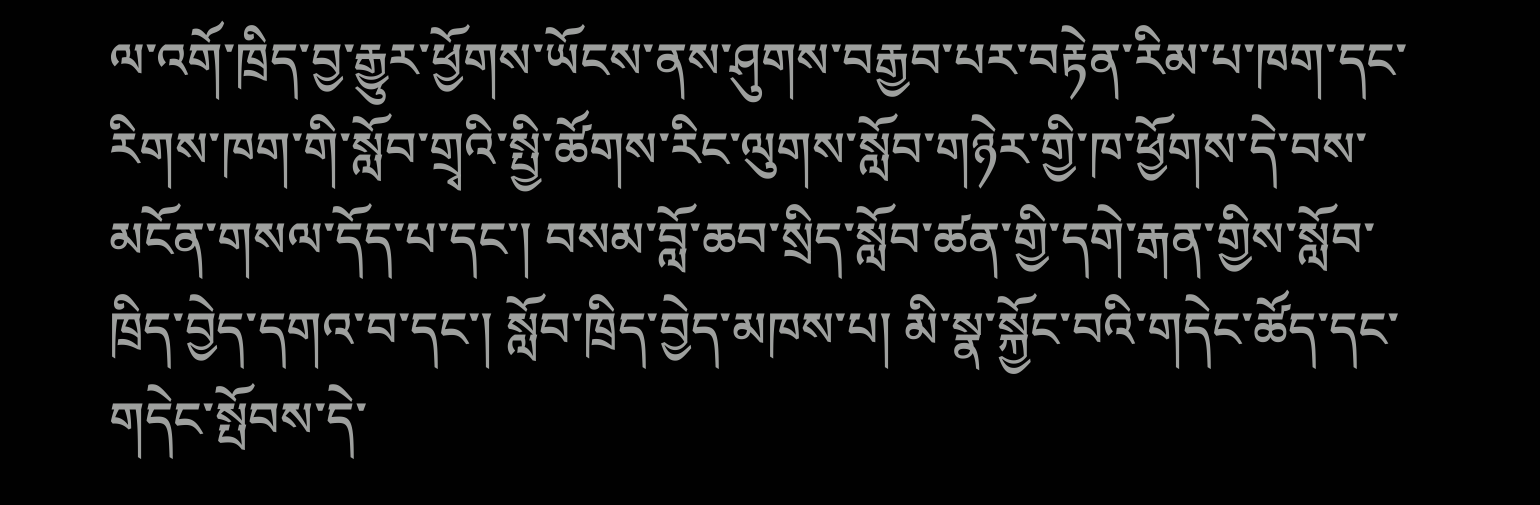ལ་འགོ་ཁྲིད་བྱ་རྒྱུར་ཕྱོགས་ཡོངས་ནས་ཤུགས་བརྒྱབ་པར་བརྟེན་རིམ་པ་ཁག་དང་རིགས་ཁག་གི་སློབ་གྲྭའི་སྤྱི་ཚོགས་རིང་ལུགས་སློབ་གཉེར་གྱི་ཁ་ཕྱོགས་དེ་བས་མངོན་གསལ་དོད་པ་དང་། བསམ་བློ་ཆབ་སྲིད་སློབ་ཚན་གྱི་དགེ་རྒན་གྱིས་སློབ་ཁྲིད་བྱེད་དགའ་བ་དང་། སློབ་ཁྲིད་བྱེད་མཁས་པ། མི་སྣ་སྐྱོང་བའི་གདེང་ཚོད་དང་གདེང་སྤོབས་དེ་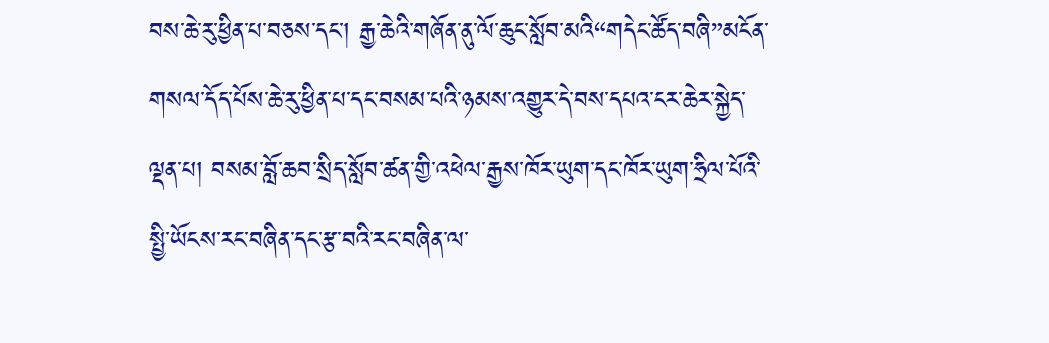བས་ཆེ་རུ་ཕྱིན་པ་བཅས་དང་། རྒྱ་ཆེའི་གཞོན་ནུ་ལོ་ཆུང་སློབ་མའི“གདེང་ཚོད་བཞི”མངོན་གསལ་དོད་པོས་ཆེ་རུ་ཕྱིན་པ་དང་བསམ་པའི་ཉམས་འགྱུར་དེ་བས་དཔའ་ངར་ཆེར་སྐྱེད་ལྡན་པ། བསམ་བློ་ཆབ་སྲིད་སློབ་ཚན་གྱི་འཕེལ་རྒྱས་ཁོར་ཡུག་དང་ཁོར་ཡུག་ཧྲིལ་པོའི་སྤྱི་ཡོངས་རང་བཞིན་དང་རྩ་བའི་རང་བཞིན་ལ་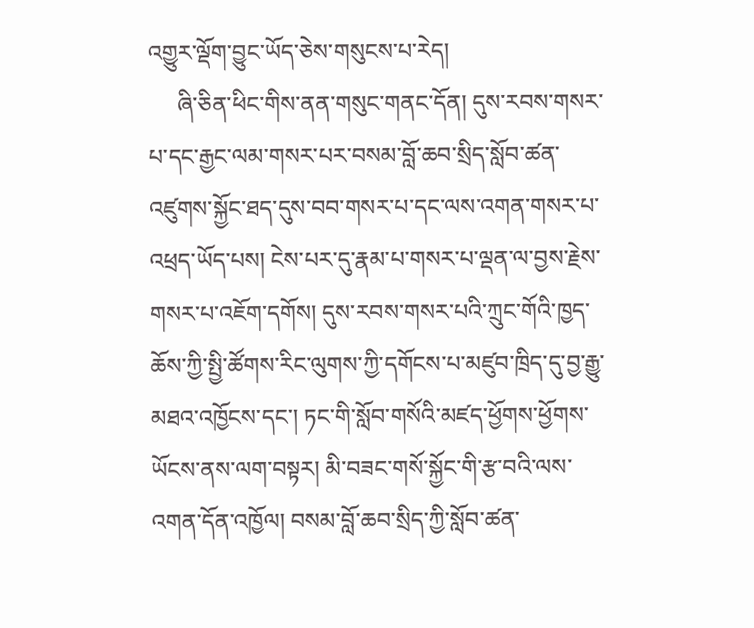འགྱུར་ལྡོག་བྱུང་ཡོད་ཅེས་གསུངས་པ་རེད།
     ཞི་ཅིན་ཕིང་གིས་ནན་གསུང་གནང་དོན། དུས་རབས་གསར་པ་དང་རྒྱང་ལམ་གསར་པར་བསམ་བློ་ཆབ་སྲིད་སློབ་ཚན་འཛུགས་སྐྱོང་ཐད་དུས་བབ་གསར་པ་དང་ལས་འགན་གསར་པ་འཕྲད་ཡོད་པས། ངེས་པར་དུ་རྣམ་པ་གསར་པ་ལྡན་ལ་བྱས་རྗེས་གསར་པ་འཇོག་དགོས། དུས་རབས་གསར་པའི་ཀྲུང་གོའི་ཁྱད་ཆོས་ཀྱི་སྤྱི་ཚོགས་རིང་ལུགས་ཀྱི་དགོངས་པ་མཛུབ་ཁྲིད་དུ་བྱ་རྒྱུ་མཐའ་འཁྱོངས་དང་། ཏང་གི་སློབ་གསོའི་མཛད་ཕྱོགས་ཕྱོགས་ཡོངས་ནས་ལག་བསྟར། མི་བཟང་གསོ་སྐྱོང་གི་རྩ་བའི་ལས་འགན་དོན་འཁྱོལ། བསམ་བློ་ཆབ་སྲིད་ཀྱི་སློབ་ཚན་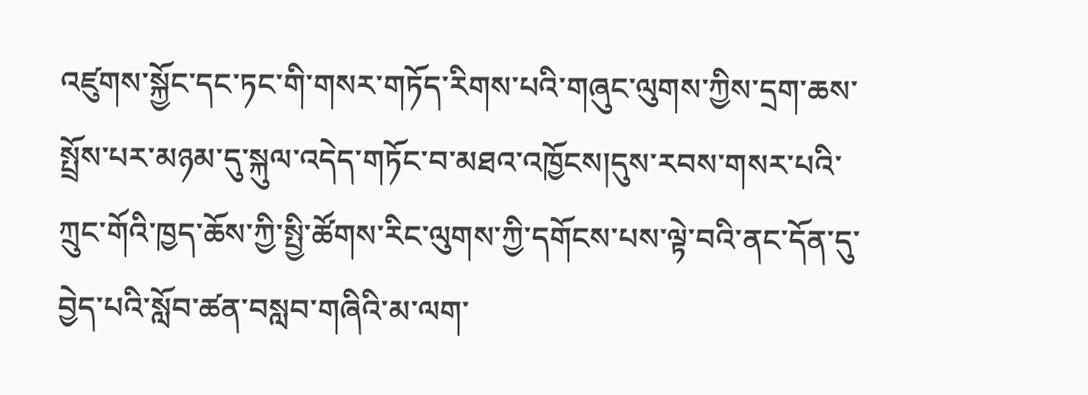འཛུགས་སྐྱོང་དང་ཏང་གི་གསར་གཏོད་རིགས་པའི་གཞུང་ལུགས་ཀྱིས་དྲག་ཆས་སྤྲོས་པར་མཉམ་དུ་སྐུལ་འདེད་གཏོང་བ་མཐའ་འཁྱོངས།དུས་རབས་གསར་པའི་ཀྲུང་གོའི་ཁྱད་ཆོས་ཀྱི་སྤྱི་ཚོགས་རིང་ལུགས་ཀྱི་དགོངས་པས་ལྟེ་བའི་ནང་དོན་དུ་བྱེད་པའི་སློབ་ཚན་བསླབ་གཞིའི་མ་ལག་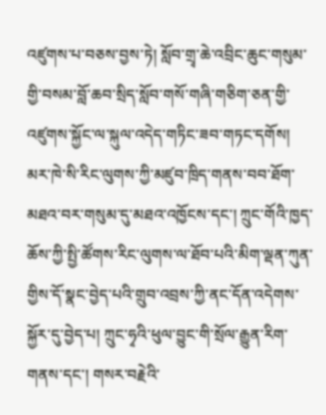འཛུགས་པ་བཅས་བྱས་ཏེ། སློབ་གྲྭ་ཆེ་འབྲིང་ཆུང་གསུམ་གྱི་བསམ་བློ་ཆབ་སྲིད་སློབ་གསོ་གཞི་གཅིག་ཅན་གྱི་འཛུགས་སྐྱོང་ལ་སྐུལ་འདེད་གཏིང་ཟབ་གཏང་དགོས།
མར་ཁེ་སི་རིང་ལུགས་ཀྱི་མཛུབ་ཁྲིད་གནས་བབ་ཐོག་མཐའ་བར་གསུམ་དུ་མཐའ་འཁྱོངས་དང་། ཀྲུང་གོའི་ཁྱད་ཆོས་ཀྱི་སྤྱི་ཚོགས་རིང་ལུགས་ལ་ཐོབ་པའི་མིག་ལྡན་ཀུན་གྱིས་དོ་སྣང་བྱེད་པའི་གྲུབ་འབྲས་ཀྱི་ནང་དོན་འདེགས་སྐྱོར་དུ་བྱེད་པ། ཀྲུང་ཧྭའི་ཕུལ་བྱུང་གི་སྲོལ་རྒྱུན་རིག་གནས་དང་། གསར་བརྗེའི་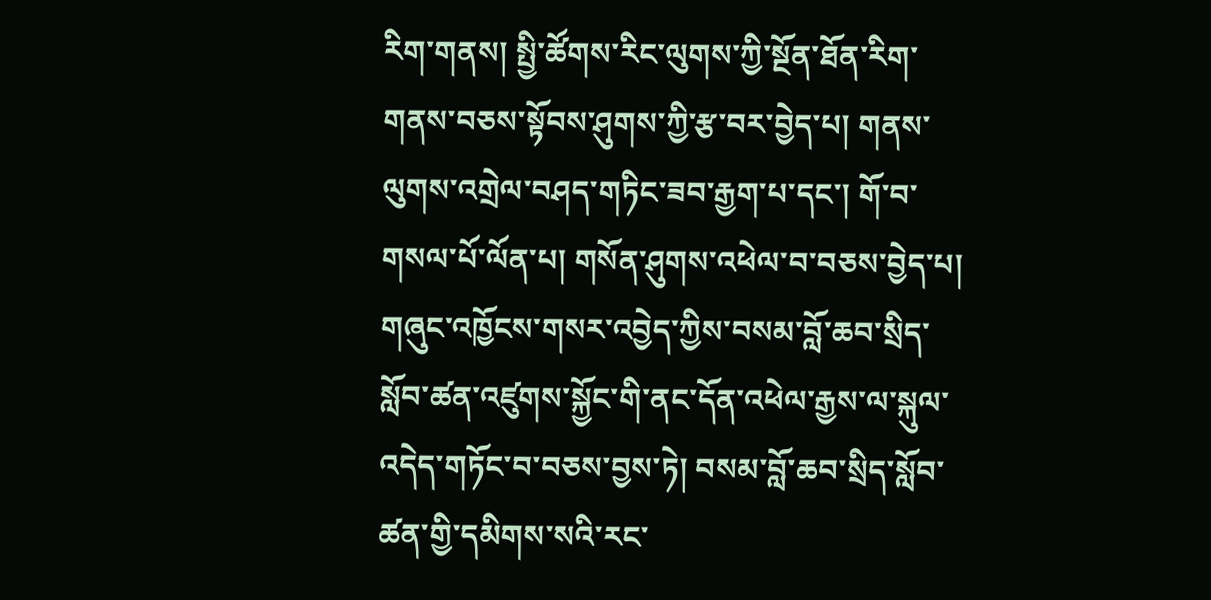རིག་གནས། སྤྱི་ཚོགས་རིང་ལུགས་ཀྱི་སྔོན་ཐོན་རིག་གནས་བཅས་སྟོབས་ཤུགས་ཀྱི་རྩ་བར་བྱེད་པ། གནས་ལུགས་འགྲེལ་བཤད་གཏིང་ཟབ་རྒྱག་པ་དང་། གོ་བ་གསལ་པོ་ལོན་པ། གསོན་ཤུགས་འཕེལ་བ་བཅས་བྱེད་པ། གཞུང་འཁྱོངས་གསར་འབྱེད་ཀྱིས་བསམ་བློ་ཆབ་སྲིད་སློབ་ཚན་འཛུགས་སྐྱོང་གི་ནང་དོན་འཕེལ་རྒྱས་ལ་སྐུལ་འདེད་གཏོང་བ་བཅས་བྱས་ཏེ། བསམ་བློ་ཆབ་སྲིད་སློབ་ཚན་གྱི་དམིགས་སའི་རང་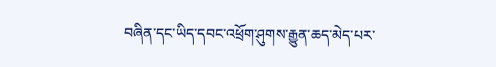བཞིན་དང་ཡིད་དབང་འཕྲོག་ཤུགས་རྒྱུན་ཆད་མེད་པར་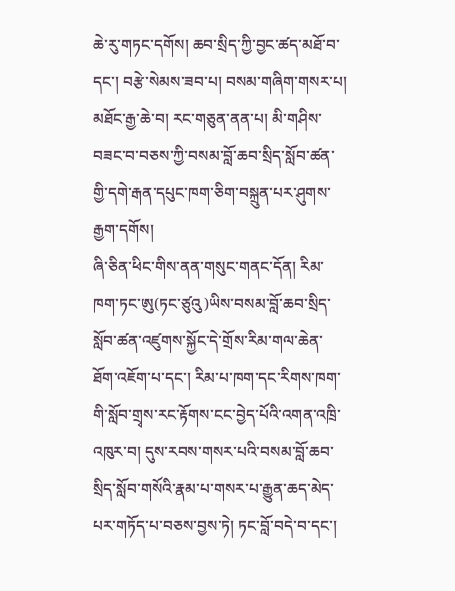ཆེ་རུ་གཏང་དགོས། ཆབ་སྲིད་ཀྱི་བྱང་ཚད་མཐོ་བ་དང་། བརྩེ་སེམས་ཟབ་པ། བསམ་གཞིག་གསར་པ། མཐོང་རྒྱ་ཆེ་བ། རང་གཅུན་ནན་པ། མི་གཤིས་བཟང་བ་བཅས་ཀྱི་བསམ་བློ་ཆབ་སྲིད་སློབ་ཚན་གྱི་དགེ་རྒན་དཔུང་ཁག་ཅིག་བསྐྲུན་པར་ཤུགས་རྒྱག་དགོས།
ཞི་ཅིན་ཕིང་གིས་ནན་གསུང་གནང་དོན། རིམ་ཁག་ཏང་ཨུ(ཏང་ཙུའུ)ཡིས་བསམ་བློ་ཆབ་སྲིད་སློབ་ཚན་འཛུགས་སྐྱོང་དེ་གྲོས་རིམ་གལ་ཆེན་ཐོག་འཇོག་པ་དང་། རིམ་པ་ཁག་དང་རིགས་ཁག་གི་སློབ་གྲྭས་རང་རྟོགས་ངང་བྱེད་པོའི་འགན་འཁྲི་འཁུར་བ། དུས་རབས་གསར་པའི་བསམ་བློ་ཆབ་སྲིད་སློབ་གསོའི་རྣམ་པ་གསར་པ་རྒྱུན་ཆད་མེད་པར་གཏོད་པ་བཅས་བྱས་ཏེ། ཏང་བློ་བདེ་བ་དང་།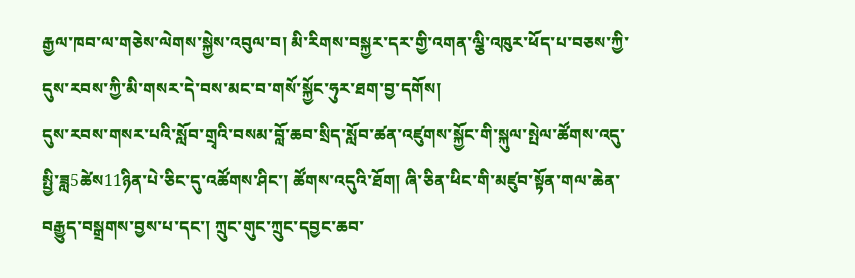རྒྱལ་ཁབ་ལ་གཅེས་ལེགས་སྐྱེས་འབུལ་བ། མི་རིགས་བསྐྱར་དར་གྱི་འགན་ལྕི་འཁུར་ཕོད་པ་བཅས་ཀྱི་དུས་རབས་ཀྱི་མི་གསར་དེ་བས་མང་བ་གསོ་སྐྱོང་ཧུར་ཐག་བྱ་དགོས།
དུས་རབས་གསར་པའི་སློབ་གྲྭའི་བསམ་བློ་ཆབ་སྲིད་སློབ་ཚན་འཛུགས་སྐྱོང་གི་སྐུལ་སྤེལ་ཚོགས་འདུ་སྤྱི་ཟླ5ཚེས11ཉིན་པེ་ཅིང་དུ་འཚོགས་ཤིང་། ཚོགས་འདུའི་ཐོག། ཞི་ཅིན་ཕིང་གི་མཛུབ་སྟོན་གལ་ཆེན་བརྒྱུད་བསྒྲགས་བྱས་པ་དང་། ཀྲུང་གུང་ཀྲུང་དབྱང་ཆབ་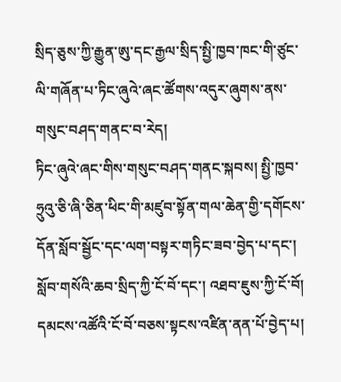སྲིད་ཅུས་ཀྱི་རྒྱུན་ཨུ་དང་རྒྱལ་སྲིད་སྤྱི་ཁྱབ་ཁང་གི་ཙུང་ལི་གཞོན་པ་ཏིང་ཞུའེ་ཞང་ཚོགས་འདུར་ཞུགས་ནས་གསུང་བཤད་གནང་བ་རེད།
ཏིང་ཞུའེ་ཞང་གིས་གསུང་བཤད་གནང་སྐབས། སྤྱི་ཁྱབ་ཧྲུའུ་ཅི་ཞི་ཅིན་ཕིང་གི་མཛུབ་སྟོན་གལ་ཆེན་གྱི་དགོངས་དོན་སློབ་སྦྱོང་དང་ལག་བསྟར་གཏིང་ཟབ་བྱེད་པ་དང་། སློབ་གསོའི་ཆབ་སྲིད་ཀྱི་ངོ་བོ་དང་། འཐབ་ཇུས་ཀྱི་ངོ་བོ། དམངས་འཚོའི་ངོ་བོ་བཅས་སྟངས་འཛིན་ནན་པོ་བྱེད་པ།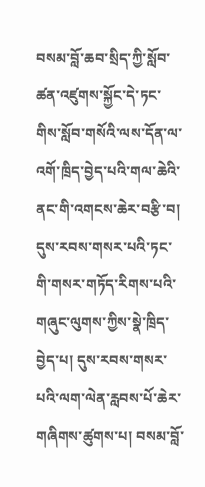བསམ་བློ་ཆབ་སྲིད་ཀྱི་སློབ་ཚན་འཛུགས་སྐྱོང་དེ་ཏང་གིས་སློབ་གསོའི་ལས་དོན་ལ་འགོ་ཁྲིད་བྱེད་པའི་གལ་ཆེའི་ནང་གི་འགངས་ཆེར་བརྩི་བ། དུས་རབས་གསར་པའི་ཏང་གི་གསར་གཏོད་རིགས་པའི་གཞུང་ལུགས་ཀྱིས་སྣེ་ཁྲིད་བྱེད་པ། དུས་རབས་གསར་པའི་ལག་ལེན་རླབས་པོ་ཆེར་གཞིགས་ཚུགས་པ། བསམ་བློ་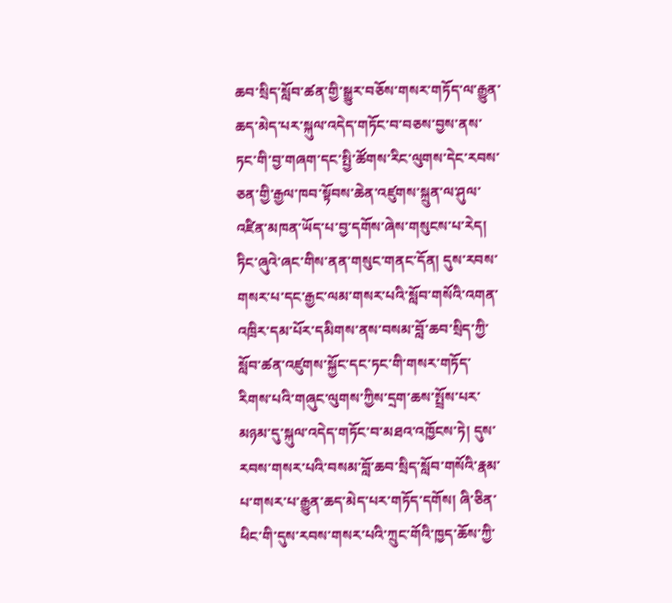ཆབ་སྲིད་སློབ་ཚན་གྱི་སྒྱུར་བཅོས་གསར་གཏོད་ལ་རྒྱུན་ཆད་མེད་པར་སྐུལ་འདེད་གཏོང་བ་བཅས་བྱས་ནས་ཏང་གི་བྱ་གཞག་དང་སྤྱི་ཚོགས་རིང་ལུགས་དེང་རབས་ཅན་གྱི་རྒྱལ་ཁབ་སྟོབས་ཆེན་འཛུགས་སྐྲུན་ལ་ཤུལ་འཛིན་མཁན་ཡོད་པ་བྱ་དགོས་ཞེས་གསུངས་པ་རེད།
ཏིང་ཞུའེ་ཞང་གིས་ནན་གསུང་གནང་དོན། དུས་རབས་གསར་པ་དང་རྒྱང་ལམ་གསར་པའི་སློབ་གསོའི་འགན་འཁྲིར་དམ་པོར་དམིགས་ནས་བསམ་བློ་ཆབ་སྲིད་ཀྱི་སློབ་ཚན་འཛུགས་སྐྱོང་དང་ཏང་གི་གསར་གཏོད་རིགས་པའི་གཞུང་ལུགས་ཀྱིས་དྲག་ཆས་སྤྲོས་པར་མཉམ་དུ་སྐུལ་འདེད་གཏོང་བ་མཐའ་འཁྱོངས་ཏེ། དུས་རབས་གསར་པའི་བསམ་བློ་ཆབ་སྲིད་སློབ་གསོའི་རྣམ་པ་གསར་པ་རྒྱུན་ཆད་མེད་པར་གཏོད་དགོས། ཞི་ཅིན་ཕིང་གི་དུས་རབས་གསར་པའི་ཀྲུང་གོའི་ཁྱད་ཆོས་ཀྱི་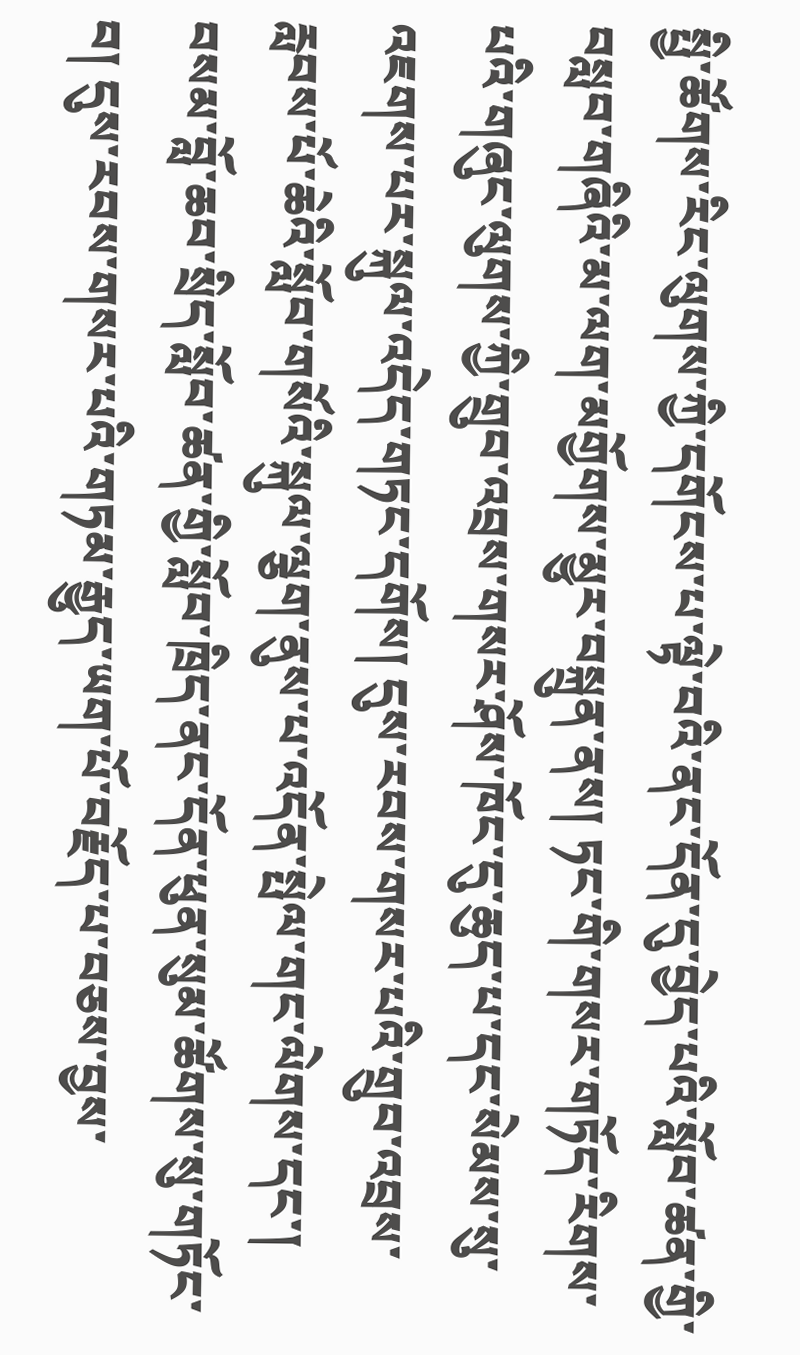སྤྱི་ཚོགས་རིང་ལུགས་ཀྱི་དགོངས་པ་ལྟེ་བའི་ནང་དོན་དུ་བྱེད་པའི་སློབ་ཚན་གྱི་བསླབ་གཞིའི་མ་ལག་མགྱོགས་མྱུར་བསྐྲུན་ནས། ཏང་གི་གསར་གཏོད་རིགས་པའི་གཞུང་ལུགས་ཀྱི་གྲུབ་འབྲས་གསར་ཤོས་ཁོང་དུ་ཆུད་པ་དང་སེམས་སུ་འཇགས་པར་སྐུལ་འདེད་གཏང་དགོས། དུས་རབས་གསར་པའི་གྲུབ་འབྲས་རླབས་པོ་ཆེའི་སློབ་གསོའི་སྐུལ་ལྕག་ནུས་པ་འདོན་སྤེལ་གང་ལེགས་དང་། བསམ་བློ་ཆབ་སྲིད་སློབ་ཚན་གྱི་སློབ་ཁྲིད་ནང་དོན་ཕུན་སུམ་ཚོགས་སུ་གཏོང་བ། དུས་རབས་གསར་པའི་གཏམ་རྒྱུད་ཡག་པོ་བརྗོད་པ་བཅས་བྱས་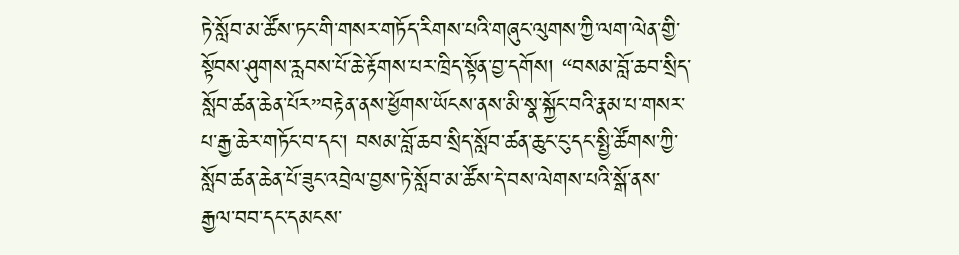ཏེ་སློབ་མ་ཚོས་ཏང་གི་གསར་གཏོད་རིགས་པའི་གཞུང་ལུགས་ཀྱི་ལག་ལེན་གྱི་སྟོབས་ཤུགས་རླབས་པོ་ཆེ་རྟོགས་པར་ཁྲིད་སྟོན་བྱ་དགོས། “བསམ་བློ་ཆབ་སྲིད་སློབ་ཚན་ཆེན་པོར”བརྟེན་ནས་ཕྱོགས་ཡོངས་ནས་མི་སྣ་སྐྱོང་བའི་རྣམ་པ་གསར་པ་རྒྱ་ཆེར་གཏོང་བ་དང་། བསམ་བློ་ཆབ་སྲིད་སློབ་ཚན་ཆུང་ངུ་དང་སྤྱི་ཚོགས་ཀྱི་སློབ་ཚན་ཆེན་པོ་ཟུང་འབྲེལ་བྱས་ཏེ་སློབ་མ་ཚོས་དེ་བས་ལེགས་པའི་སྒོ་ནས་རྒྱལ་བབ་དང་དམངས་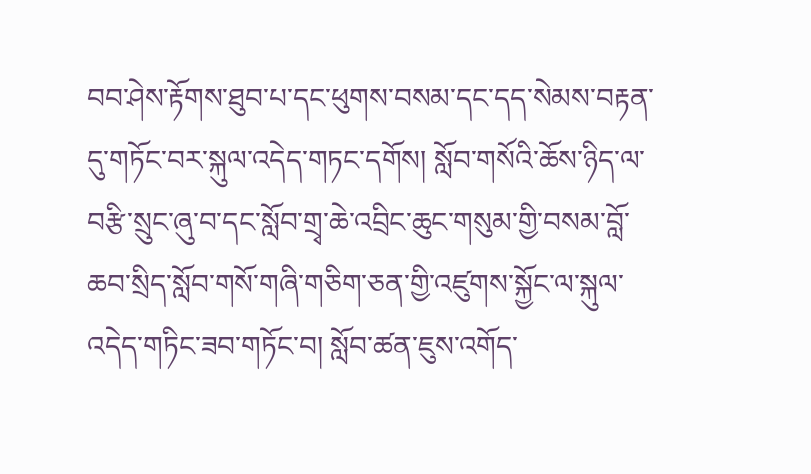བབ་ཤེས་རྟོགས་ཐུབ་པ་དང་ཕུགས་བསམ་དང་དད་སེམས་བརྟན་དུ་གཏོང་བར་སྐུལ་འདེད་གཏང་དགོས། སློབ་གསོའི་ཆོས་ཉིད་ལ་བརྩི་སྲུང་ཞུ་བ་དང་སློབ་གྲྭ་ཆེ་འབྲིང་ཆུང་གསུམ་གྱི་བསམ་བློ་ཆབ་སྲིད་སློབ་གསོ་གཞི་གཅིག་ཅན་གྱི་འཛུགས་སྐྱོང་ལ་སྐུལ་འདེད་གཏིང་ཟབ་གཏོང་བ། སློབ་ཚན་ཇུས་འགོད་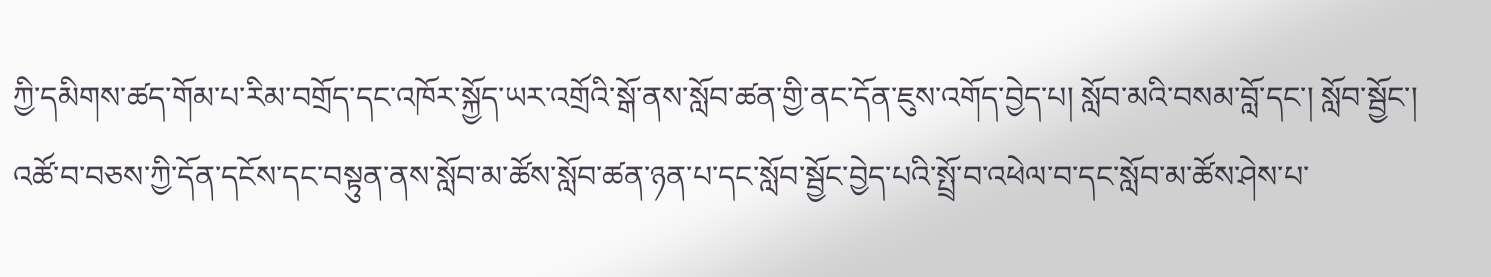ཀྱི་དམིགས་ཚད་གོམ་པ་རིམ་བགྲོད་དང་འཁོར་སྐྱོད་ཡར་འགྲོའི་སྒོ་ནས་སློབ་ཚན་གྱི་ནང་དོན་ཇུས་འགོད་བྱེད་པ། སློབ་མའི་བསམ་བློ་དང་། སློབ་སྦྱོང་། འཚོ་བ་བཅས་ཀྱི་དོན་དངོས་དང་བསྟུན་ནས་སློབ་མ་ཚོས་སློབ་ཚན་ཉན་པ་དང་སློབ་སྦྱོང་བྱེད་པའི་སྤྲོ་བ་འཕེལ་བ་དང་སློབ་མ་ཚོས་ཤེས་པ་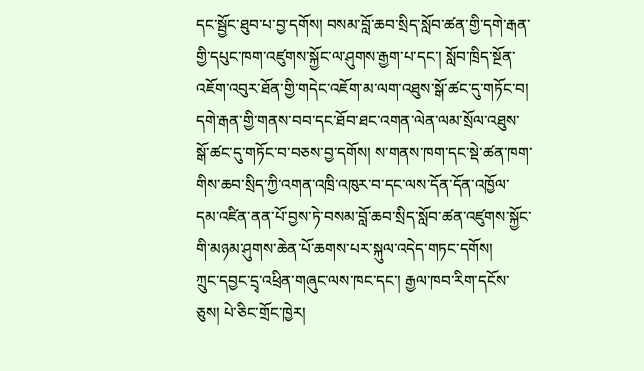དང་སྦྱོང་ཐུབ་པ་བྱ་དགོས། བསམ་བློ་ཆབ་སྲིད་སློབ་ཚན་གྱི་དགེ་རྒན་གྱི་དཔུང་ཁག་འཛུགས་སྐྱོང་ལ་ཤུགས་རྒྱག་པ་དང་། སློབ་ཁྲིད་སྔོན་འཇོག་འབུར་ཐོན་གྱི་གདེང་འཇོག་མ་ལག་འཐུས་སྒོ་ཚང་དུ་གཏོང་བ། དགེ་རྒན་གྱི་གནས་བབ་དང་ཐོབ་ཐང་འགན་ལེན་ལམ་སྲོལ་འཐུས་སྒོ་ཚང་དུ་གཏོང་བ་བཅས་བྱ་དགོས། ས་གནས་ཁག་དང་སྡེ་ཚན་ཁག་གིས་ཆབ་སྲིད་ཀྱི་འགན་འཁྲི་འཁུར་བ་དང་ལས་དོན་དོན་འཁྱོལ་དམ་འཛིན་ནན་པོ་བྱས་ཏེ་བསམ་བློ་ཆབ་སྲིད་སློབ་ཚན་འཛུགས་སྐྱོང་གི་མཉམ་ཤུགས་ཆེན་པོ་ཆགས་པར་སྐུལ་འདེད་གཏང་དགོས།
ཀྲུང་དབྱང་དྲྭ་འཕྲིན་གཞུང་ལས་ཁང་དང་། རྒྱལ་ཁབ་རིག་དངོས་ཅུས། པེ་ཅིང་གྲོང་ཁྱེར།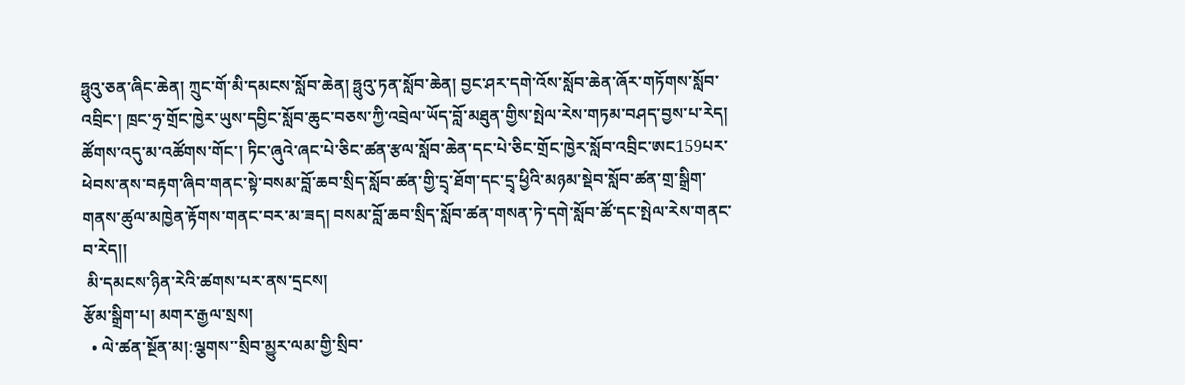ཧྥུའུ་ཅན་ཞིང་ཆེན། ཀྲུང་གོ་མི་དམངས་སློབ་ཆེན། ཧྥུའུ་ཏན་སློབ་ཆེན། བྱང་ཤར་དགེ་འོས་སློབ་ཆེན་ཞོར་གཏོགས་སློབ་འབྲིང་། ཁྲང་ཧྲ་གྲོང་ཁྱེར་ཡུས་དབྱིང་སློབ་ཆུང་བཅས་ཀྱི་འབྲེལ་ཡོད་བློ་མཐུན་གྱིས་སྤེལ་རེས་གཏམ་བཤད་བྱས་པ་རེད།
ཚོགས་འདུ་མ་འཚོགས་གོང་། ཏིང་ཞུའེ་ཞང་པེ་ཅིང་ཚན་རྩལ་སློབ་ཆེན་དང་པེ་ཅིང་གྲོང་ཁྱེར་སློབ་འབྲིང་ཨང159པར་ཕེབས་ནས་བརྟག་ཞིབ་གནང་སྟེ་བསམ་བློ་ཆབ་སྲིད་སློབ་ཚན་གྱི་དྲྭ་ཐོག་དང་དྲྭ་ཕྱིའི་མཉམ་སྡེབ་སློབ་ཚན་གྲ་སྒྲིག་གནས་ཚུལ་མཁྱེན་རྟོགས་གནང་བར་མ་ཟད། བསམ་བློ་ཆབ་སྲིད་སློབ་ཚན་གསན་ཏེ་དགེ་སློབ་ཚོ་དང་སྤེལ་རེས་གནང་བ་རེད།།
 མི་དམངས་ཉིན་རེའི་ཚགས་པར་ནས་དྲངས།
རྩོམ་སྒྲིག་པ། མགར་རྒྱལ་སྲས།
  • ལེ་ཚན་སྔོན་མ།:ལྕགས་་སྲིབ་མྱུར་ལམ་གྱི་སྲིབ་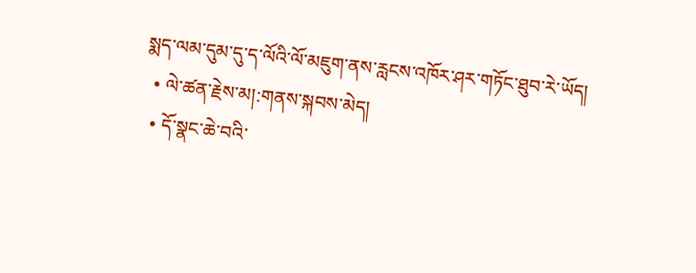སྨད་ལམ་དུམ་དུ་ད་ལོའི་ལོ་མཇུག་ནས་རླངས་འཁོར་ཤར་གཏོང་ཐུབ་རེ་ཡོད།
  • ལེ་ཚན་རྗེས་མ།:གནས་སྐབས་མེད།
  • དོ་སྣང་ཆེ་བའི་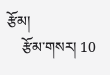རྩོམ།
    རྩོམ་གསར། 10